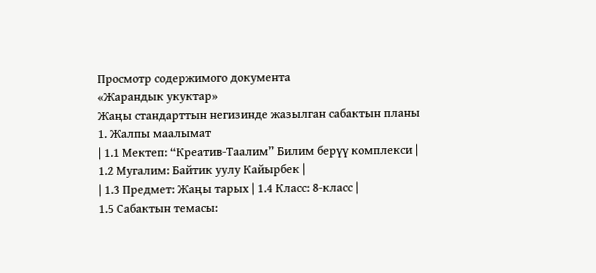Просмотр содержимого документа
«Жарандык укуктар»
Жаңы стандарттын негизинде жазылган сабактын планы
1. Жалпы маалымат
| 1.1 Мектеп: “Креатив-Таалим” Билим берүү комплекси | 1.2 Мугалим: Байтик уулу Кайырбек |
| 1.3 Предмет: Жаңы тарых | 1.4 Класс: 8-класс |
1.5 Сабактын темасы: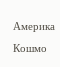Америка Кошмо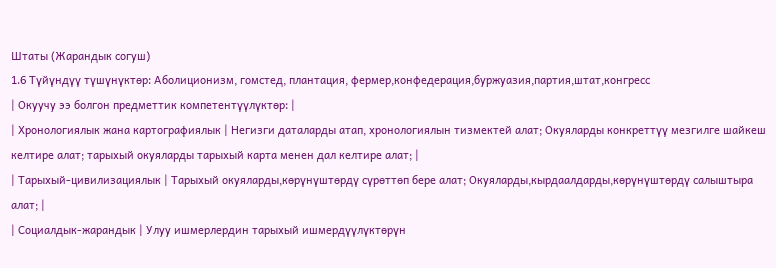Штаты (Жарандык согуш)
1.6 Түйүндүү түшүнүктөр: Аболиционизм, гомстед, плантация, фермер,конфедерация,буржуазия,партия,штат,конгресс
| Окуучу ээ болгон предметтик компетентүүлүктөр: |
| Хронологиялык жана картографиялык | Негизги даталарды атап, хронологиялын тизмектей алат; Окуяларды конкреттүү мезгилге шайкеш келтире алат; тарыхый окуяларды тарыхый карта менен дал келтире алат; |
| Тарыхый-цивилизациялык | Тарыхый окуяларды,көрүнүштөрдү сүрөттөп бере алат; Окуяларды,кырдаалдарды,көрүнүштөрдү салыштыра алат; |
| Социалдык-жарандык | Улуу ишмерлердин тарыхый ишмердүүлүктөрүн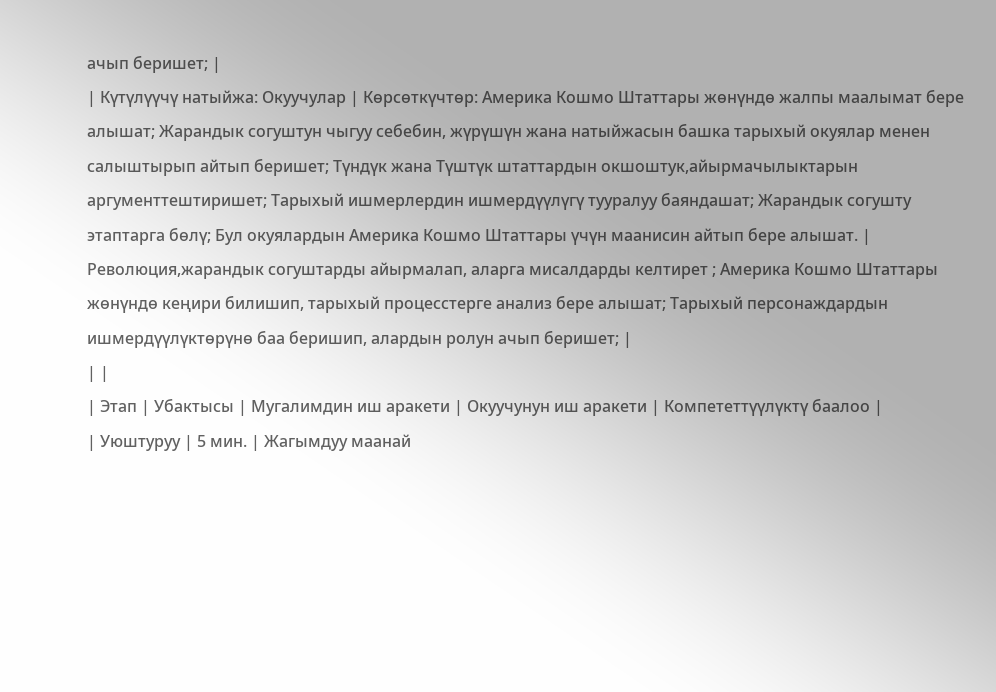ачып беришет; |
| Күтүлүүчү натыйжа: Окуучулар | Көрсөткүчтөр: Америка Кошмо Штаттары жөнүндө жалпы маалымат бере алышат; Жарандык согуштун чыгуу себебин, жүрүшүн жана натыйжасын башка тарыхый окуялар менен салыштырып айтып беришет; Түндүк жана Түштүк штаттардын окшоштук,айырмачылыктарын аргументтештиришет; Тарыхый ишмерлердин ишмердүүлүгү тууралуу баяндашат; Жарандык согушту этаптарга бөлү; Бул окуялардын Америка Кошмо Штаттары үчүн маанисин айтып бере алышат. |
Революция,жарандык согуштарды айырмалап, аларга мисалдарды келтирет ; Америка Кошмо Штаттары жөнүндө кеңири билишип, тарыхый процесстерге анализ бере алышат; Тарыхый персонаждардын ишмердүүлүктөрүнө баа беришип, алардын ролун ачып беришет; |
| |
| Этап | Убактысы | Мугалимдин иш аракети | Окуучунун иш аракети | Компететтүүлүктү баалоо |
| Уюштуруу | 5 мин. | Жагымдуу маанай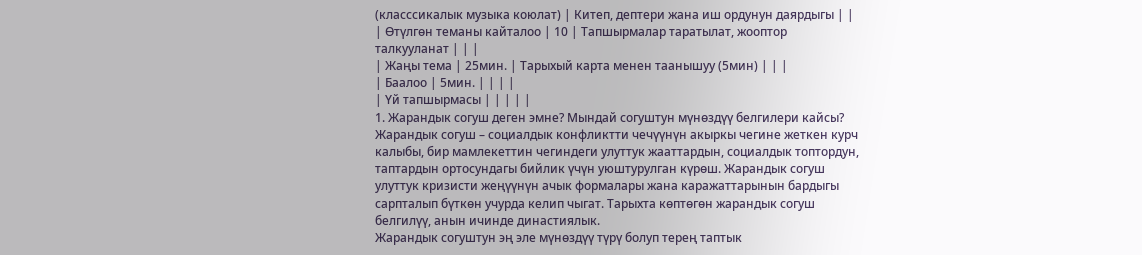(класссикалык музыка коюлат) | Китеп, дептери жана иш ордунун даярдыгы | |
| Өтүлгөн теманы кайталоо | 10 | Тапшырмалар таратылат, жооптор талкууланат | | |
| Жаңы тема | 25мин. | Тарыхый карта менен таанышуу (5мин) | | |
| Баалоо | 5мин. | | | |
| Үй тапшырмасы | | | | |
1. Жарандык согуш деген эмне? Мындай согуштун мүнөздүү белгилери кайсы?
Жарандык согуш – социалдык конфликтти чечүүнүн акыркы чегине жеткен курч калыбы, бир мамлекеттин чегиндеги улуттук жааттардын, социалдык топтордун, таптардын ортосундагы бийлик үчүн уюштурулган күрөш. Жарандык согуш улуттук кризисти жеңүүнүн ачык формалары жана каражаттарынын бардыгы сарпталып бүткөн учурда келип чыгат. Тарыхта көптөгөн жарандык согуш белгилүү, анын ичинде династиялык.
Жарандык согуштун эң эле мүнөздүү түрү болуп терең таптык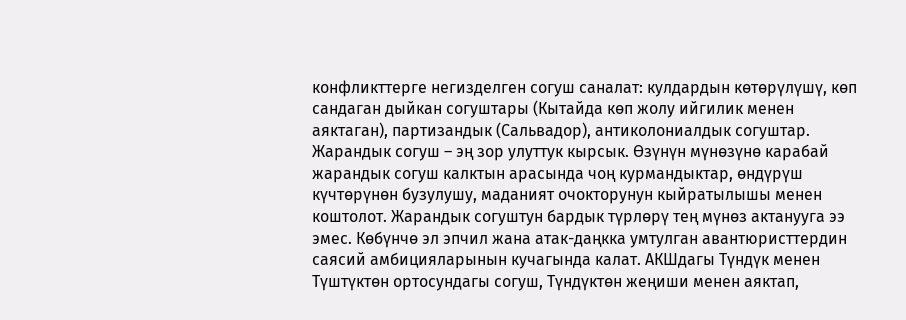конфликттерге негизделген согуш саналат: кулдардын көтөрүлүшү, көп сандаган дыйкан согуштары (Кытайда көп жолу ийгилик менен аяктаган), партизандык (Сальвадор), антиколониалдык согуштар. Жарандык согуш – эң зор улуттук кырсык. Өзүнүн мүнөзүнө карабай жарандык согуш калктын арасында чоң курмандыктар, өндүрүш күчтөрүнөн бузулушу, маданият очокторунун кыйратылышы менен коштолот. Жарандык согуштун бардык түрлөрү тең мүнөз актанууга ээ эмес. Көбүнчө эл эпчил жана атак-даңкка умтулган авантюристтердин саясий амбицияларынын кучагында калат. АКШдагы Түндүк менен Түштүктөн ортосундагы согуш, Түндүктөн жеңиши менен аяктап,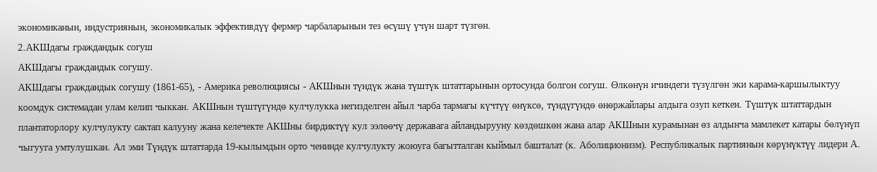экономиканын, индустриянын, экономикалык эффективдүү фермер чарбаларынын тез өсүшү үчүн шарт түзгөн.
2.АКШдагы граждандык согуш
АКШдагы граждандык согушу.
АКШдагы граждандык согушу (1861-65), - Америка революциясы - АКШнын түндүк жана түштүк штаттарынын ортосунда болгон согуш. Өлкөнүн ичиндеги түзүлгөн эки карама-каршылыктуу коомдук системадан улам келип чыккан. АКШнын түштүгүндө кулчулукка негизделген айыл чарба тармагы күчтүү өнүксө, түндүгүндө өнөржайлары алдыга озуп кеткен. Түштүк штаттардын плантаторлору кулчулукту сактап калууну жана келечекте АКШны бирдиктүү кул ээлөөчү державага айландырууну көздөшкөн жана алар АКШнын курамынан өз алдынча мамлекет катары бөлүнүп чыгууга умтулушкан. Ал эми Түндүк штаттарда 19-кылымдын орто ченинде кулчулукту жоюуга багытталган кыймыл башталат (к. Аболиционизм). Республикалык партиянын көрүнүктүү лидери А.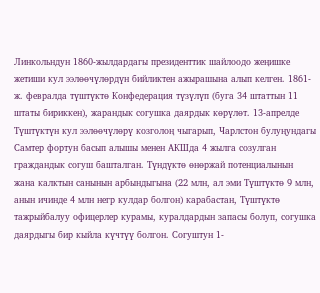Линкольндун 1860-жылдардагы президенттик шайлоодо жеңишке жетиши кул ээлөөчүлөрдүн бийликтен ажырашына алып келген. 1861-ж. февралда түштүктө Конфедерация түзүлүп (буга 34 штаттын 11 штаты бириккен), жарандык согушка даярдык көрүлөт. 13-апрелде Түштүктүн кул ээлөөчүлөрү козголоң чыгарып, Чарлстон булуңундагы Самтер фортун басып алышы менен АКШда 4 жылга созулган граждандык согуш башталган. Түндүктө өнөржай потенциалынын жана калктын санынын арбындыгына (22 млн, ал эми Түштүктө 9 млн, анын ичинде 4 млн негр кулдар болгон) карабастан, Түштүктө тажрыйбалуу офицерлер курамы, куралдардын запасы болуп, согушка даярдыгы бир кыйла күчтүү болгон. Согуштун 1-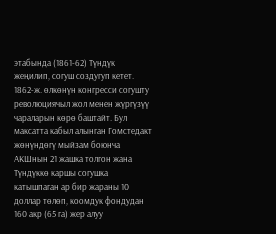этабында (1861-62) Түндүк жеңилип, согуш создугуп кетет. 1862-ж. өлкөнүн конгресси согушту революциячыл жол менен жүргүзүү чараларын көрө баштайт. Бул максатта кабыл алынган Гомстедакт жөнүндөгү мыйзам боюнча АКШнын 21 жашка толгон жана Түндүккө каршы согушка катышпаган ар бир жараны 10 доллар төлөп, коомдук фондудан 160 акр (65 га) жер алуу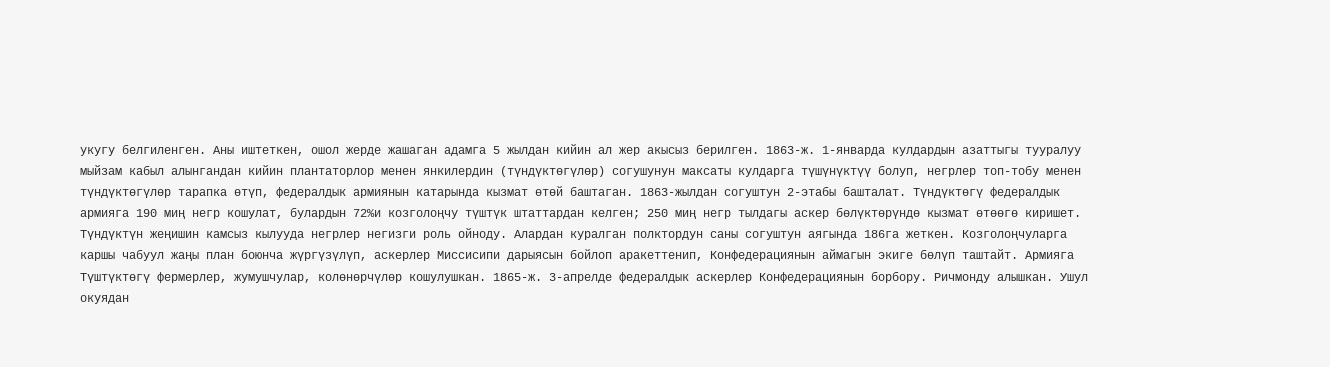укугу белгиленген. Аны иштеткен, ошол жерде жашаган адамга 5 жылдан кийин ал жер акысыз берилген. 1863-ж. 1-январда кулдардын азаттыгы тууралуу мыйзам кабыл алынгандан кийин плантаторлор менен янкилердин (түндүктөгүлөр) согушунун максаты кулдарга түшүнүктүү болуп, негрлер топ-тобу менен түндүктөгүлөр тарапка өтүп, федералдык армиянын катарында кызмат өтөй баштаган. 1863-жылдан согуштун 2-этабы башталат. Түндүктөгү федералдык армияга 190 миң негр кошулат, булардын 72%и козголоңчу түштүк штаттардан келген; 250 миң негр тылдагы аскер бөлүктөрүндө кызмат өтөөгө киришет. Түндүктүн жеңишин камсыз кылууда негрлер негизги роль ойноду. Алардан куралган полктордун саны согуштун аягында 186га жеткен. Козголоңчуларга каршы чабуул жаңы план боюнча жүргүзүлүп, аскерлер Миссисипи дарыясын бойлоп аракеттенип, Конфедерациянын аймагын экиге бөлүп таштайт. Армияга Түштүктөгү фермерлер, жумушчулар, колөнөрчүлөр кошулушкан. 1865-ж. 3-апрелде федералдык аскерлер Конфедерациянын борбору. Ричмонду алышкан. Ушул окуядан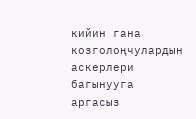кийин гана козголоңчулардын аскерлери багынууга аргасыз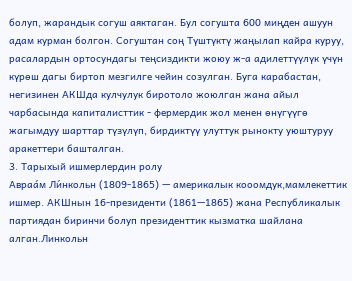болуп, жарандык согуш аяктаган. Бул согушта 600 миңден ашуун адам курман болгон. Согуштан соң Түштүктү жаңылап кайра куруу, расалардын ортосундагы теңсиздикти жоюу ж-а адилеттүүлүк үчүн күрөш дагы биртоп мезгилге чейин созулган. Буга карабастан, негизинен АКШда кулчулук биротоло жоюлган жана айыл чарбасында капиталисттик - фермердик жол менен өнүгүүгө жагымдуу шарттар түзүлүп, бирдиктүү улуттук рынокту уюштуруу аракеттери башталган.
3. Тарыхый ишмерлердин ролу
Авраа́м Ли́нкольн (1809-1865) — америкалык кооомдук,мамлекеттик ишмер. АКШнын 16-президенти (1861—1865) жана Республикалык партиядан биринчи болуп президенттик кызматка шайлана алган.Линкольн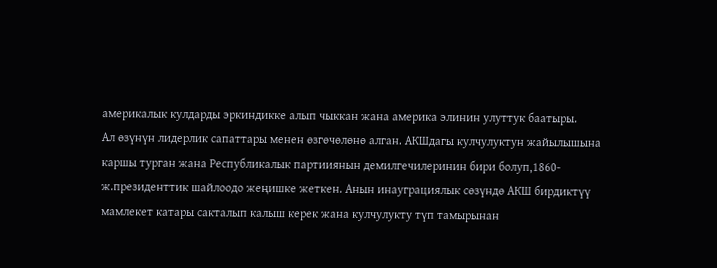америкалык кулдарды эркиндикке алып чыккан жана америка элинин улуттук баатыры.
Ал өзүнүн лидерлик сапаттары менен өзгөчөлөнө алган. АКШдагы кулчулуктун жайылышына каршы турган жана Республикалык партииянын демилгечилеринин бири болуп,1860-ж.президенттик шайлоодо жеңишке жеткен. Анын инауграциялык сөзүндө АКШ бирдиктүү мамлекет катары сакталып калыш керек жана кулчулукту түп тамырынан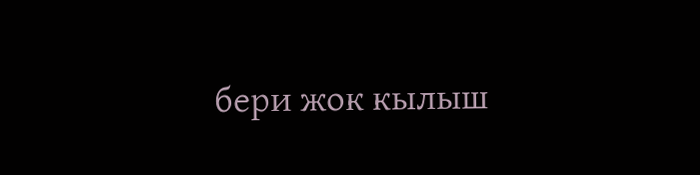бери жок кылыш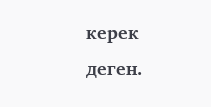керек деген.